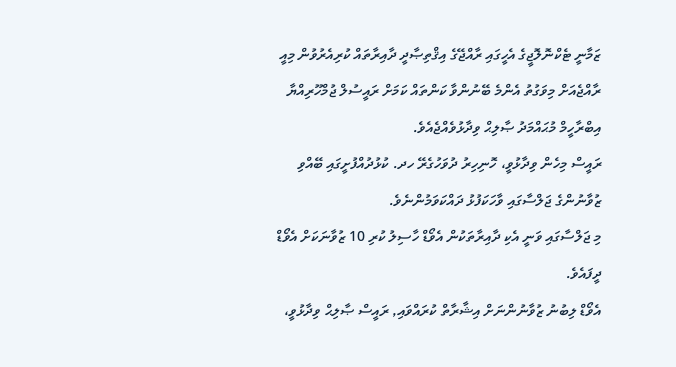ޒަމާނީ ޓެކްނޮލޮޖީގެ އެހީގައި ރާއްޖޭގެ އިޤްތިޞާދީ ދާއިރާތައް ކުރިއެރުވުން މިއީ ރާއްޖެއަށް މިވަގުތު އެންމެ ބޭނުންވާ ކަންތައް ކަމަށް ރައީސުލް ޖުމްހޫރިއްޔާ އިބްރާހީމް މުޙައްމަދު ޞާލިޙް ވިދާޅުވެއްޖެއެވެ.
ރައީސް މިހެން ވިދާޅުވީ، ހޮނިހިރު ދުވަހުގެރޭ ހދ. ކުޅުދުއްފުށީގައި ބޭއްވި ޒުވާނުންގެ ޖަލްސާގައި ވާހަކަފުޅު ދައްކަވަމުންނެވެ.
މި ޖަލްސާގައި ވަނީ އެކި ދާއިރާތަކުން އެވޯޑް ހާސިލު ކުރި 10 ޒުވާނަކަށް އެވޯޑް ދީފައެވެ.
އެވޯޑް ލިބުނު ޒުވާނުންނަށް އިޝާރާތް ކުރައްވައި, ރައީސް ޞާލިޙް ވިދާޅުވީ،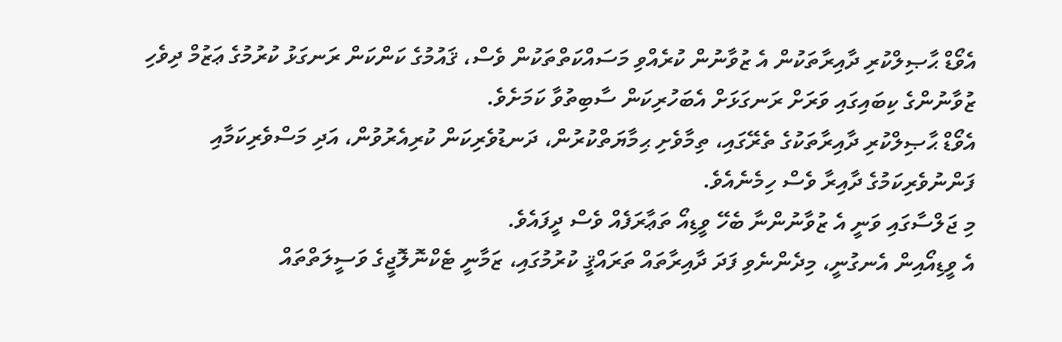އެވޯޑް ޙާޞިލްކުރި ދާއިރާތަކުން އެ ޒުވާނުން ކުރެއްވި މަސައްކަތްތަކުން ވެސް، ޤައުމުގެ ކަންކަން ރަނގަޅު ކުރުމުގެ ޢަޒުމް ދިވެހި ޒުވާނުންގެ ކިބައިގައި ވަރަށް ރަނގަޅަށް އެބަހުރިކަން ސާބިތުވާ ކަމަށެވެ.
އެވޯޑް ޙާޞިލްކުރި ދާއިރާތަކުގެ ތެރޭގައި، ތިމާވެށި ޙިމާޔަތްކުރުން، ދަނޑުވެރިކަން ކުރިއެރުވުން، އަދި މަސްވެރިކަމާއި ފަންނުވެރިކަމުގެ ދާއިރާ ވެސް ހިމެނެއެވެ.
މި ޖަލްސާގައި ވަނީ އެ ޒުވާނުންނާ ބެހޭ ވީޑިއޯ ތަޢާރަފެއް ވެސް ދީފައެވެ.
އެ ވީޑިއޯއިން އެނގުނީ، މިދެންނެވި ފަދަ ދާއިރާތައް ތަރައްޤީ ކުރުމުގައި، ޒަމާނީ ޓެކްނޮލޮޖީގެ ވަސީލަތްތައް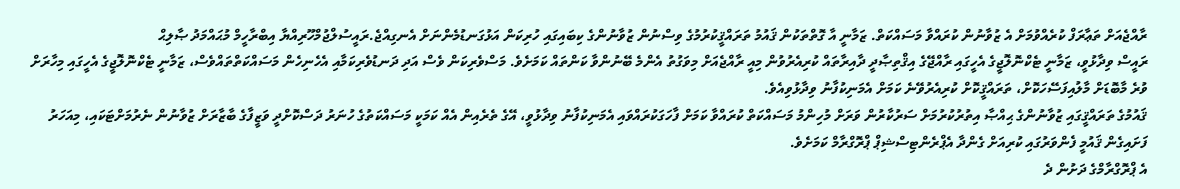ރާއްޖެއަށް ތަޢާރަފް ކުރެއްވުމަށް އެ ޒުވާނުން ކުރައްވާ މަސައްކަތް. ޒަމާނީ އާ ގޮތްތަކުން ޤައުމު ތަރައްޤީކުރުމުގެ ވިސްނުން ޒުވާނުންގެ ކިބައިގައި ހުރިކަން އަޅުގަނޑުމެންނަށް އެނގިއްޖެ.ރައީސުލްޖުމްހޫރިއްޔާ އިބްރާހީމް މުޙައްމަދު ޞާލިޙް
ރައީސް ވިދާޅުވީ، ޒަމާނީ ޓެކްނޮލޮޖީގެ އެހީގައި ރާއްޖޭގެ އިޤްތިޞާދީ ދާއިރާތައް ކުރިއެރުވުން މިއީ ރާއްޖެއަށް މިވަގުތު އެންމެ ބޭނުންވާ ކަންތައް ކަމަށެވެ. މަސްވެރިކަން ވެސް އަދި ދަނޑުވެރިކަމާއި އެހެނިހެން މަސައްކަތްތައްވެސް، ޒަމާނީ ޓެކްނޮލޮޖީގެ އެހީގައި މިހާރަށް ވުރެ މާބޮޑަށް މާލުއިފަސޭހަކޮށް، ތަރައްޤީކޮށް ކުރިއެރުވޭނެ ކަމަށް އެމަނިކުފާނު ވިދާޅުވިއެވެ.
ޤައުމުގެ ތަރައްޤީގައި ޒުވާނުންގެ ޙިއްޞާ އިތުރުކުރުމަށް ސަރުކާރުން ވަރަށް މުހިންމު މަސައްކަތް ކުރައްވާ ކަމަށް ފާހަގަކުރައްވައި އެމަނިކުފާނު ވިދާޅުވީ، އޭގެ ތެރެއިން އެއް ކަމަކީ މަސައްކަތުގެ ހުނަރު ދަސްކޮށްދީ ވަޒީފާގެ ބާޒާރަށް ޒުވާނުން ނެރުމަށްޓަކައި، މިއަހަރު ފަށައިގެން ޤައުމީ ފެންވަރުގައި ކުރިއަށް ގެންދާ އެޕްރެންޓިސްޝިޕް ޕްރޮގްރާމް ކަމަށެވެ.
އެ ޕްރޮގްރާމްގެ ދަށުން ދެ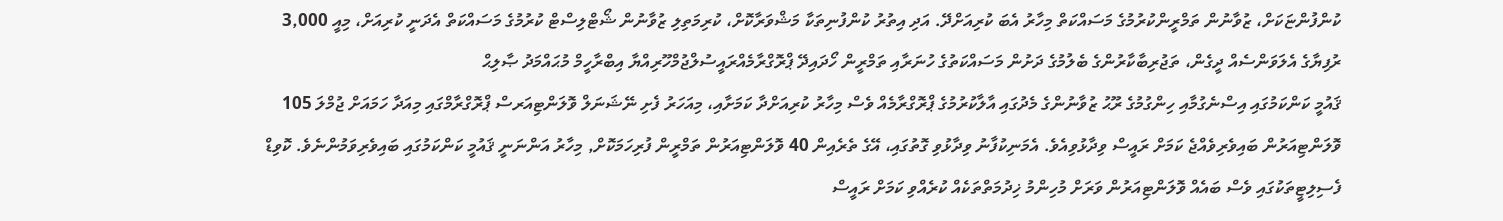ކުންފުންޏަކަށް، ޒުވާނުން ތަމްރީންކުރުމުގެ މަސައްކަތް މިހާރު އެބަ ކުރިއަށްދޭ. އަދި އިތުރު ކުންފުނިތަކާ މަޝްވަރާކޮށް، ކުރިމަތިލި ޒުވާނުން ޝޯޓްލިސްޓް ކުރުމުގެ މަސައްކަތް އެދަނީ ކުރިއަށް، މިއީ 3,000 ރުފިޔާގެ އެލަވަންސެއް ދީގެން، ތަޖުރިބާކާރުންގެ ބެލުމުގެ ދަށުން މަސައްކަތުގެ ހުނަރާއި ތަމްރީން ހޯދައިދޭ ޕްރޮގްރާމެއްރައީސުލްޖުމްހޫރިއްޔާ އިބްރާހީމް މުޙައްމަދު ޞާލިޙް
ޤައުމީ ކަންކަމުގައި އިސްނެގުމާއި ހިންގުމުގެ ރޫޙު ޒުވާނުންގެ މެދުގައި އާލާކުރުމުގެ ޕްރޮގްރާމެއް ވެސް މިހާރު ކުރިއަށްދާ ކަމަށާއި، މިއަހަރު ފެށި ނޭޝަނަލް ވޮލަންޓިއަރސް ޕްރޮގްރާމްގައި މިއަދާ ހަމައަށް ޖުމްލަ 105 ވޮލަންޓިއަރުން ބައިވެރިވެއްޖެ ކަމަށް ރައީސް ވިދާޅުވިއެވެ. އެމަނިކުފާނު ވިދާޅުވި ގޮތުގައި، އޭގެ ތެރެއިން 40 ވޮލަންޓިއަރުން ތަމްރީން ފުރިހަމަކޮށް, މިހާރު އަންނަނީ ޤައުމީ ކަންކަމުގައި ބައިވެރިވަމުންނެވެ. ކޮވިޑް ފެސިލިޓީތަކުގައި ވެސް ބައެއް ވޮލަންޓިއަރުން ވަރަށް މުހިންމު ޚިދުމަތްތަކެއް ކުރެއްވި ކަމަށް ރައީސް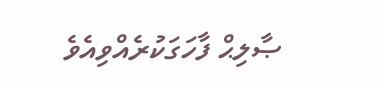ޞާލިޙް ފާހަގަކުރެއްވިއެވެ